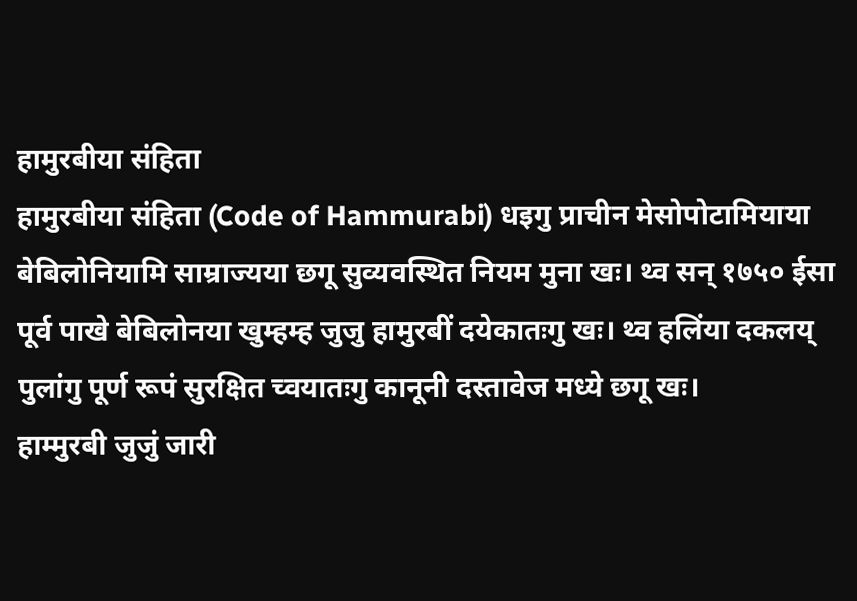हामुरबीया संहिता
हामुरबीया संहिता (Code of Hammurabi) धइगु प्राचीन मेसोपोटामियाया बेबिलोनियामि साम्राज्यया छगू सुव्यवस्थित नियम मुना खः। थ्व सन् १७५० ईसा पूर्व पाखे बेबिलोनया खुम्हम्ह जुजु हामुरबीं दयेकातःगु खः। थ्व हलिंया दकलय् पुलांगु पूर्ण रूपं सुरक्षित च्वयातःगु कानूनी दस्तावेज मध्ये छगू खः।
हाम्मुरबी जुजुं जारी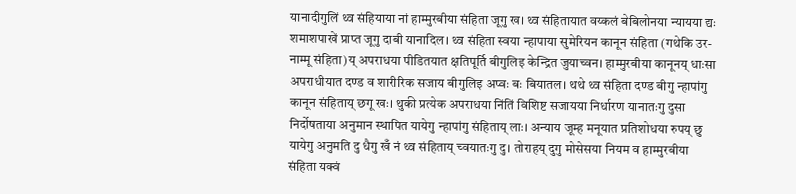यानादीगुलिं थ्व संहियाया नां हाम्मुरबीया संहिता जूगु ख। थ्व संहितायात वय्कलं बेबिलोनया न्यायया द्यः शमाशपाखें प्राप्त जूगु दाबी यानादिल। थ्व संहिता स्वया न्हापाया सुमेरियन कानून संहिता (गथेकि उर-नाम्मू संहिता)य् अपराधया पीडितयात क्षतिपूर्ति बीगुलिइ केन्द्रित जुयाच्वन। हाम्मुरबीया कानूनय् धाःसा अपराधीयात दण्ड व शारीरिक सजाय बीगुलिइ अप्वः बः बियातल। थथे थ्व संहिता दण्ड बीगु न्हापांगु कानून संहिताय् छगू खः। थुकी प्रत्येक अपराधया निंतिं विशिष्ट सजायया निर्धारण यानातःगु दुसा निर्दोषताया अनुमान स्थापित यायेगु न्हापांगु संहिताय् लाः। अन्याय जूम्ह मनूयात प्रतिशोधया रुपय् छु यायेगु अनुमति दु धैगु खँ नं थ्व संहिताय् च्वयातःगु दु। तोराहय् दुगु मोसेसया नियम व हाम्मुरबीया संहिता यक्वं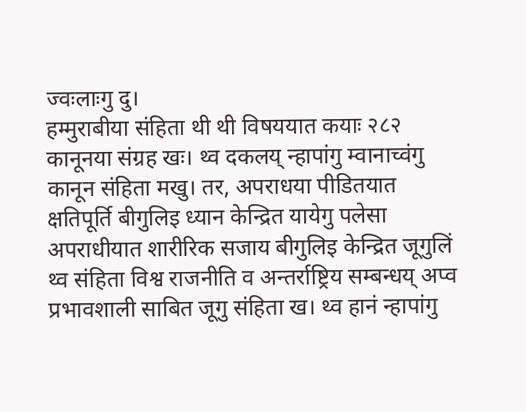ज्वःलाःगु दु।
हम्मुराबीया संहिता थी थी विषययात कयाः २८२ कानूनया संग्रह खः। थ्व दकलय् न्हापांगु म्वानाच्वंगु कानून संहिता मखु। तर, अपराधया पीडितयात क्षतिपूर्ति बीगुलिइ ध्यान केन्द्रित यायेगु पलेसा अपराधीयात शारीरिक सजाय बीगुलिइ केन्द्रित जूगुलिं थ्व संहिता विश्व राजनीति व अन्तर्राष्ट्रिय सम्बन्धय् अप्व प्रभावशाली साबित जूगु संहिता ख। थ्व हानं न्हापांगु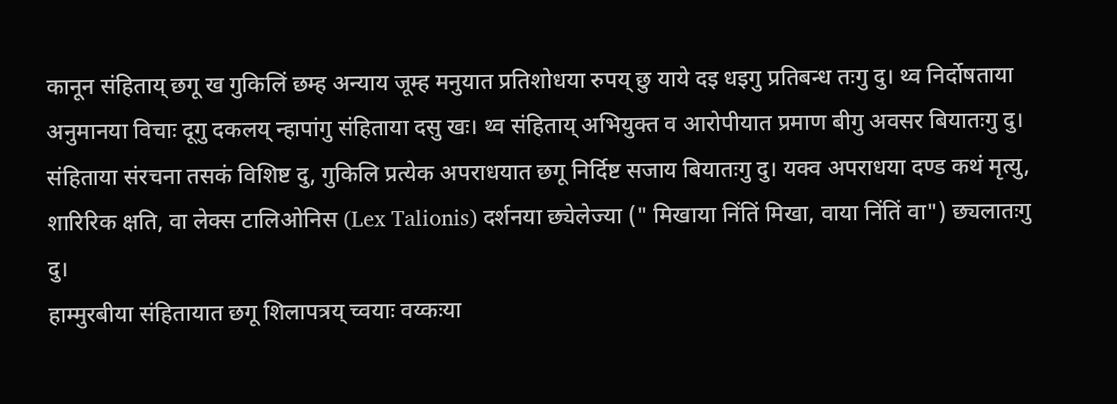कानून संहिताय् छगू ख गुकिलिं छम्ह अन्याय जूम्ह मनुयात प्रतिशोधया रुपय् छु याये दइ धइगु प्रतिबन्ध तःगु दु। थ्व निर्दोषताया अनुमानया विचाः दूगु दकलय् न्हापांगु संहिताया दसु खः। थ्व संहिताय् अभियुक्त व आरोपीयात प्रमाण बीगु अवसर बियातःगु दु। संहिताया संरचना तसकं विशिष्ट दु, गुकिलि प्रत्येक अपराधयात छगू निर्दिष्ट सजाय बियातःगु दु। यक्व अपराधया दण्ड कथं मृत्यु, शारिरिक क्षति, वा लेक्स टालिओनिस (Lex Talionis) दर्शनया छ्येलेज्या (" मिखाया निंतिं मिखा, वाया निंतिं वा") छ्यलातःगु दु।
हाम्मुरबीया संहितायात छगू शिलापत्रय् च्वयाः वय्कःया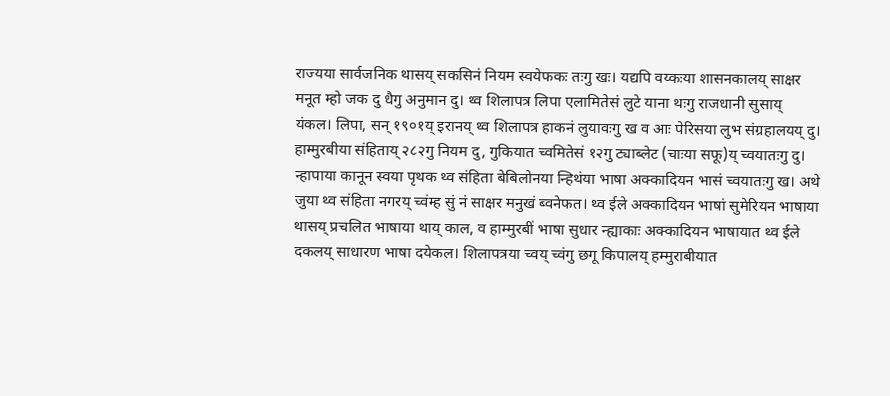राज्यया सार्वजनिक थासय् सकसिनं नियम स्वयेफकः तःगु खः। यद्यपि वय्कःया शासनकालय् साक्षर मनूत म्हो जक दु धैगु अनुमान दु। थ्व शिलापत्र लिपा एलामितेसं लुटे याना थःगु राजधानी सुसाय् यंकल। लिपा, सन् १९०१य् इरानय् थ्व शिलापत्र हाकनं लुयावःगु ख व आः पेरिसया लुभ संग्रहालयय् दु। हाम्मुरबीया संहिताय् २८२गु नियम दु, गुकियात च्वमितेसं १२गु ट्याब्लेट (चाःया सफू)य् च्वयातःगु दु। न्हापाया कानून स्वया पृथक थ्व संहिता बेबिलोनया न्हिथंया भाषा अक्कादियन भासं च्वयातःगु ख। अथे जुया थ्व संहिता नगरय् च्वंम्ह सुं नं साक्षर मनुखं ब्वनेफत। थ्व ईले अक्कादियन भाषां सुमेरियन भाषाया थासय् प्रचलित भाषाया थाय् काल, व हाम्मुरबीं भाषा सुधार न्ह्याकाः अक्कादियन भाषायात थ्व ईले दकलय् साधारण भाषा दयेकल। शिलापत्रया च्वय् च्वंगु छगू किपालय् हम्मुराबीयात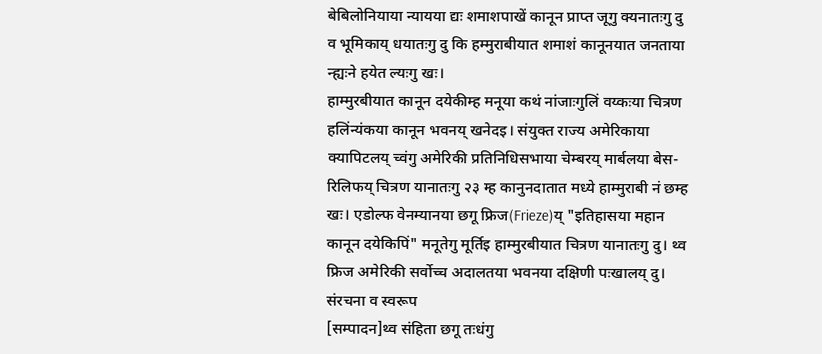बेबिलोनियाया न्यायया द्यः शमाशपाखें कानून प्राप्त जूगु क्यनातःगु दु व भूमिकाय् धयातःगु दु कि हम्मुराबीयात शमाशं कानूनयात जनताया न्ह्यःने हयेत ल्यःगु खः।
हाम्मुरबीयात कानून दयेकीम्ह मनूया कथं नांजाःगुलिं वय्कःया चित्रण हलिंन्यंकया कानून भवनय् खनेदइ। संयुक्त राज्य अमेरिकाया क्यापिटलय् च्वंगु अमेरिकी प्रतिनिधिसभाया चेम्बरय् मार्बलया बेस-रिलिफय् चित्रण यानातःगु २३ म्ह कानुनदातात मध्ये हाम्मुराबी नं छम्ह खः। एडोल्फ वेनम्यानया छगू फ्रिज(Frieze)य् "इतिहासया महान कानून दयेकिपिं" मनूतेगु मूर्तिइ हाम्मुरबीयात चित्रण यानातःगु दु। थ्व फ्रिज अमेरिकी सर्वोच्च अदालतया भवनया दक्षिणी पःखालय् दु।
संरचना व स्वरूप
[सम्पादन]थ्व संहिता छगू तःधंगु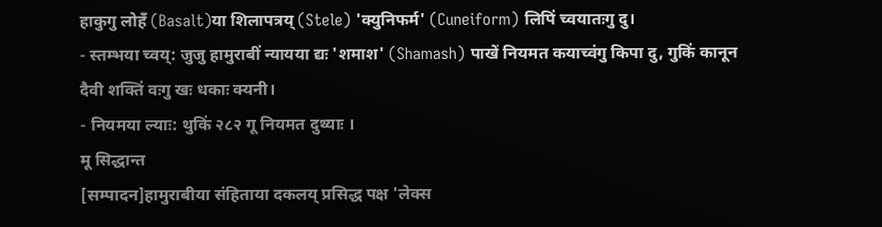हाकुगु लोहँ (Basalt)या शिलापत्रय् (Stele) 'क्युनिफर्म' (Cuneiform) लिपिं च्वयातःगु दु।
- स्तम्भया च्वय्: जुजु हामुराबीं न्यायया द्यः 'शमाश' (Shamash) पाखें नियमत कयाच्वंगु किपा दु, गुकिं कानून दैवी शक्तिं वःगु खः धकाः क्यनी।
- नियमया ल्याः: थुकिं २८२ गू नियमत दुथ्याः ।
मू सिद्धान्त
[सम्पादन]हामुराबीया संहिताया दकलय् प्रसिद्ध पक्ष 'लेक्स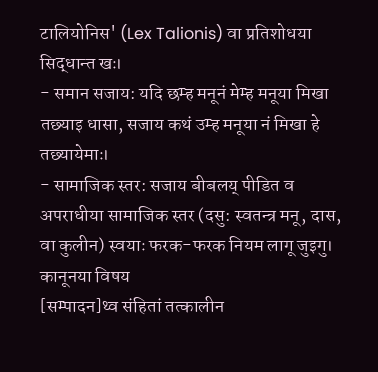टालियोनिस' (Lex Talionis) वा प्रतिशोधया सिद्धान्त खः।
- समान सजाय: यदि छम्ह मनूनं मेम्ह मनूया मिखा तछ्याइ धासा, सजाय कथं उम्ह मनूया नं मिखा हे तछ्यायेमाः।
- सामाजिक स्तर: सजाय बीबलय् पीडित व अपराधीया सामाजिक स्तर (दसु: स्वतन्त्र मनू, दास, वा कुलीन) स्वयाः फरक-फरक नियम लागू जुइगु।
कानूनया विषय
[सम्पादन]थ्व संहितां तत्कालीन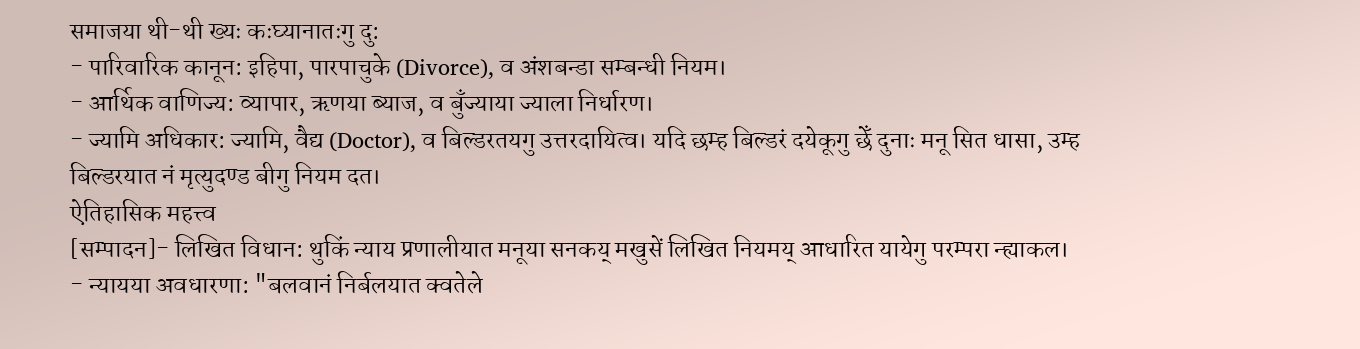समाजया थी-थी ख्यः कःघ्यानातःगु दु:
- पारिवारिक कानून: इहिपा, पारपाचुके (Divorce), व अंशबन्डा सम्बन्धी नियम।
- आर्थिक वाणिज्य: व्यापार, ऋणया ब्याज, व बुँज्याया ज्याला निर्धारण।
- ज्यामि अधिकार: ज्यामि, वैद्य (Doctor), व बिल्डरतयगु उत्तरदायित्व। यदि छम्ह बिल्डरं दयेकूगु छेँ दुनाः मनू सित धासा, उम्ह बिल्डरयात नं मृत्युदण्ड बीगु नियम दत।
ऐतिहासिक महत्त्व
[सम्पादन]- लिखित विधान: थुकिं न्याय प्रणालीयात मनूया सनकय् मखुसें लिखित नियमय् आधारित यायेगु परम्परा न्ह्याकल।
- न्यायया अवधारणा: "बलवानं निर्बलयात क्वतेले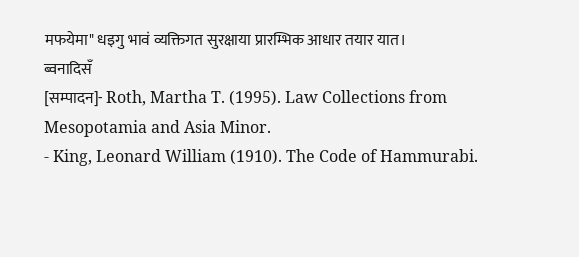मफयेमा" धइगु भावं व्यक्तिगत सुरक्षाया प्रारम्भिक आधार तयार यात।
ब्वनादिसँ
[सम्पादन]- Roth, Martha T. (1995). Law Collections from Mesopotamia and Asia Minor.
- King, Leonard William (1910). The Code of Hammurabi.